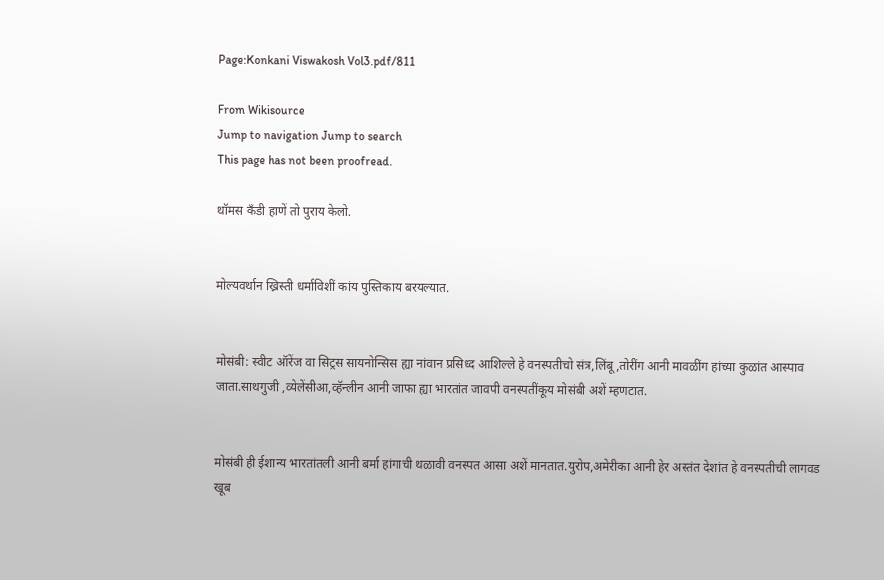Page:Konkani Viswakosh Vol3.pdf/811

From Wikisource
Jump to navigation Jump to search
This page has not been proofread.

थॉमस कँडी हाणें तो पुराय केलो.


मोल्यवर्थान ख्रिस्ती धर्माविशीं कांय पुस्तिकाय बरयल्यात.


मोसंबी: स्वीट ऑरेंज वा सिट्रस सायनोन्सिस ह्या नांवान प्रसिध्द आशिल्ले हे वनस्पतीचो संत्र,लिंबू,तोरींग आनी मावळींग हांच्या कुळांत आस्पाव जाता.साथगुजी ,व्येलेंसीआ,व्हॅन्लीन आनी जाफा ह्या भारतांत जावपी वनस्पतींकूय मोसंबी अशें म्हणटात.


मोसंबी ही ईशान्य भारतांतली आनी बर्मा हांगाची थळावी वनस्पत आसा अशें मानतात.युरोप,अमेरीका आनी हेर अस्तंत देशांत हे वनस्पतीची लागवड खूब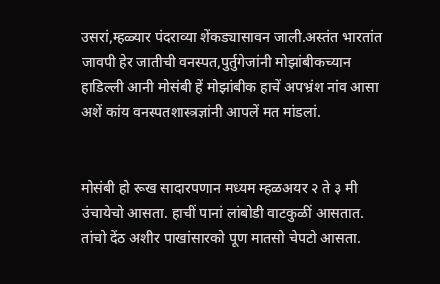उसरां,म्हळ्यार पंदराव्या शेंकड्यासावन जाली.अस्तंत भारतांत जावपी हेर जातीची वनस्पत,पुर्तुगेजांनी मोझांबीकच्यान हाडिल्ली आनी मोसंबी हें मोझांबीक हाचें अपभ्रंश नांव आसा अशें कांय वनस्पतशास्त्रज्ञांनी आपलें मत मांडलां.


मोसंबी हो रूख सादारपणान मध्यम म्हळअयर २ ते ३ मी उंचायेचो आसता. हाचीं पानां लांबोडी वाटकुळीं आसतात. तांचो देंठ अशीर पाखांसारको पूण मातसो चेपटो आसता.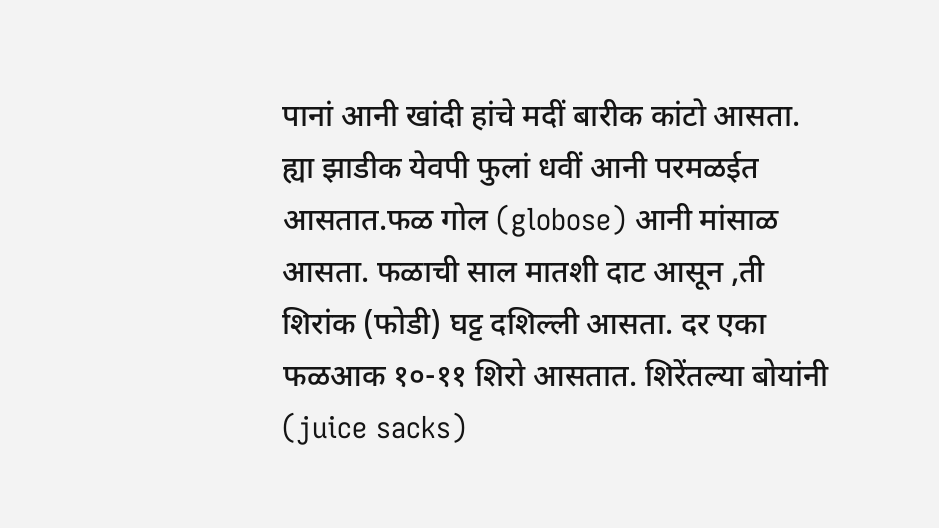पानां आनी खांदी हांचे मदीं बारीक कांटो आसता. ह्या झाडीक येवपी फुलां धवीं आनी परमळईत आसतात.फळ गोल (globose) आनी मांसाळ आसता. फळाची साल मातशी दाट आसून ,ती शिरांक (फोडी) घट्ट दशिल्ली आसता. दर एका फळआक १०-११ शिरो आसतात. शिरेंतल्या बोयांनी (juice sacks)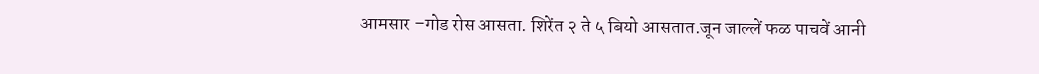आमसार –गोड रोस आसता. शिरेंत २ ते ५ बियो आसतात.जून जाल्लें फळ पाचवें आनी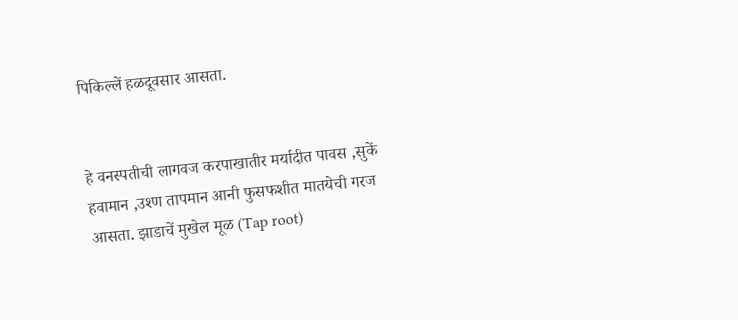पिकिल्लें हळदूवसार आसता.


हे वनस्पतीची लागवज करपाखातीर मर्यादीत पावस ,सुकें हवामान ,उश्ण तापमान आनी फुसफशीत मातयेची गरज आसता. झाडाचें मुखेल मूळ (Tap root)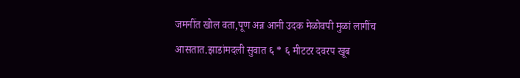जमनींत खोल वता,पूण अन्न आनी उदक मेळोवपी मुळां लागींच आसतात.झाडांमदली सुवात ६ * ६ मीटटर दवरप खूब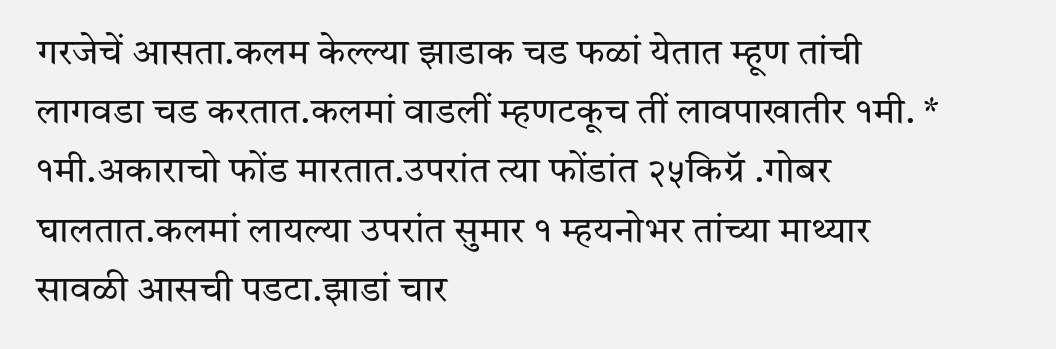गरजेचें आसता.कलम केल्ल्या झाडाक चड फळां येतात म्हूण तांची लागवडा चड करतात.कलमां वाडलीं म्हणटकूच तीं लावपाखातीर १मी. * १मी.अकाराचो फोंड मारतात.उपरांत त्या फोंडांत २५किग्रॅ .गोबर घालतात.कलमां लायल्या उपरांत सुमार १ म्हयनोभर तांच्या माथ्यार सावळी आसची पडटा.झाडां चार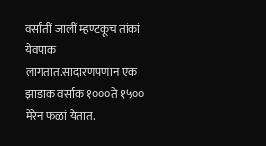वर्सांतीं जालीं म्हण्टकूच तांकां येवपाक लागतात.सादारणपणान एक झाडाक वर्साक १०००ते १५०० मेरेन फळां येतात.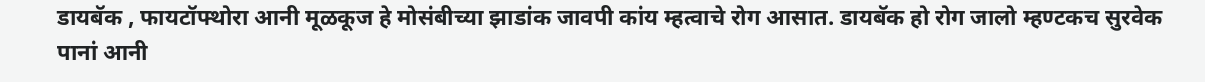डायबॅक , फायटॉफ्थोरा आनी मूळकूज हे मोसंबीच्या झाडांक जावपी कांय म्हत्वाचे रोग आसात. डायबॅक हो रोग जालो म्हण्टकच सुरवेक पानां आनी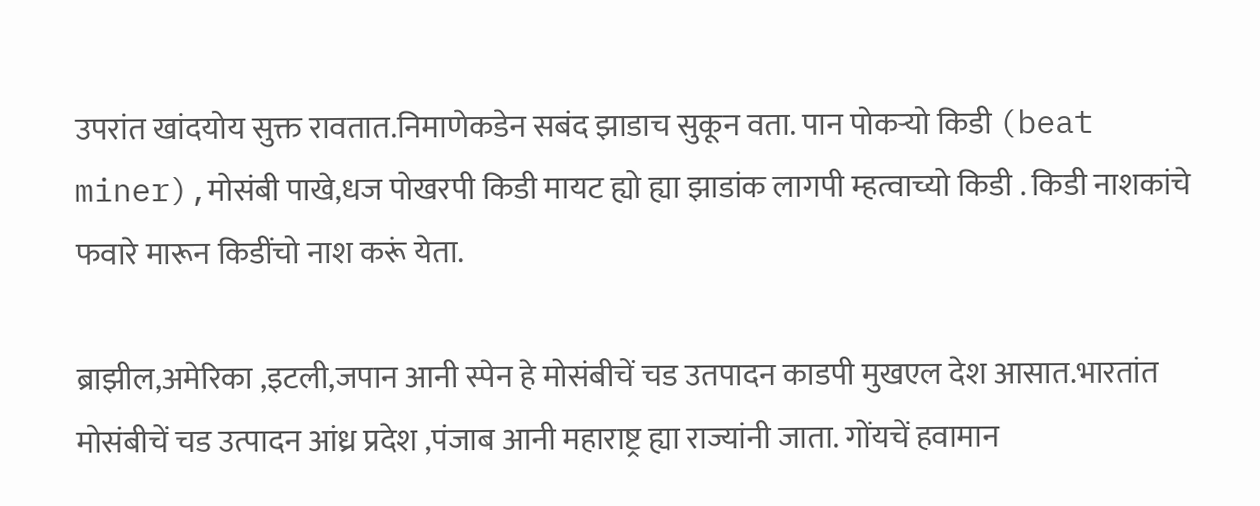उपरांत खांदयोय सुक्त रावतात.निमाणेकडेन सबंद झाडाच सुकून वता. पान पोकऱ्यो किडी (beat miner),मोसंबी पाखे,धज पोखरपी किडी मायट ह्यो ह्या झाडांक लागपी म्हत्वाच्यो किडी . किडी नाशकांचे फवारे मारून किडींचो नाश करूं येता.

ब्राझील,अमेरिका ,इटली,जपान आनी स्पेन हे मोसंबीचें चड उतपादन काडपी मुखएल देश आसात.भारतांत मोसंबीचें चड उत्पादन आंध्र प्रदेश ,पंजाब आनी महाराष्ट्र ह्या राज्यांनी जाता. गोंयचें हवामान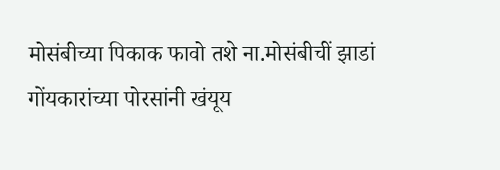मोसंबीच्या पिकाक फावो तशे ना.मोसंबीचीं झाडां गोंयकारांच्या पोरसांनी खंयूय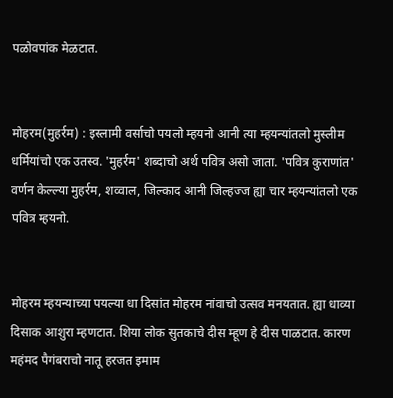पळोवपांक मेळटात.


मोहरम(मुहर्रम) : इस्लामी वर्साचो पयलो म्हयनो आनी त्या म्हयन्यांतलो मुस्लीम धर्मियांचो एक उतस्व. 'मुहर्रम' शब्दाचो अर्थ पवित्र असो जाता. 'पवित्र कुराणांत' वर्णन केल्ल्या मुहर्रम, शव्वाल, जिल्काद आनी जिल्हज्ज ह्या चार म्हयन्यांतलो एक पवित्र म्हयनो.


मोहरम म्हयन्याच्या पयल्या धा दिसांत मोहरम नांवाचो उत्सव मनयतात. ह्या धाव्या दिसाक आशुरा म्हणटात. शिया लोक सुतकाचे दीस म्हूण हे दीस पाळटात. कारण महंमद पैगंबराचो नातू हरजत इमाम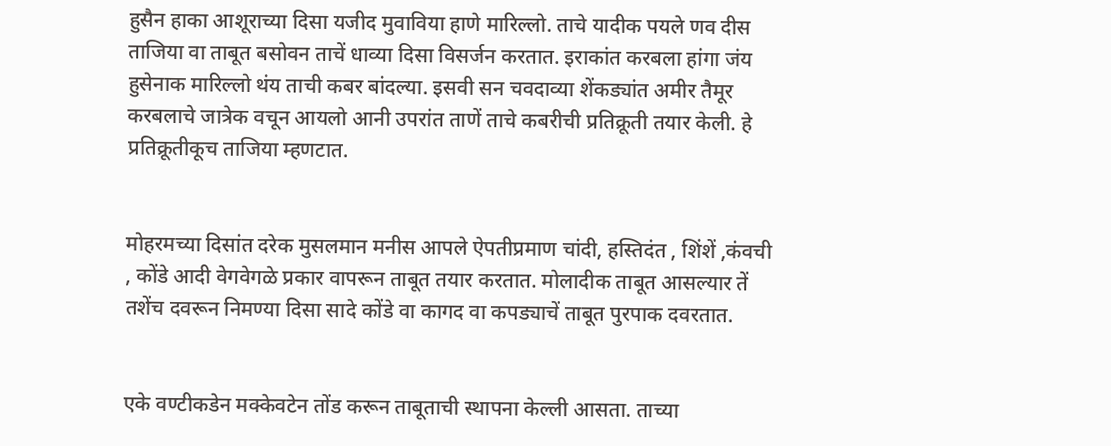हुसैन हाका आशूराच्या दिसा यजीद मुवाविया हाणे मारिल्लो. ताचे यादीक पयले णव दीस ताजिया वा ताबूत बसोवन ताचें धाव्या दिसा विसर्जन करतात. इराकांत करबला हांगा जंय हुसेनाक मारिल्लो थंय ताची कबर बांदल्या. इसवी सन चवदाव्या शेंकड्यांत अमीर तैमूर करबलाचे जात्रेक वचून आयलो आनी उपरांत ताणें ताचे कबरीची प्रतिक्रूती तयार केली. हे प्रतिक्रूतीकूच ताजिया म्हणटात.


मोहरमच्या दिसांत दरेक मुसलमान मनीस आपले ऐपतीप्रमाण चांदी, हस्तिदंत , शिंशें ,कंवची , कोंडे आदी वेगवेगळे प्रकार वापरून ताबूत तयार करतात. मोलादीक ताबूत आसल्यार तें तशेंच दवरून निमण्या दिसा सादे कोंडे वा कागद वा कपड्याचें ताबूत पुरपाक दवरतात.


एके वण्टीकडेन मक्केवटेन तोंड करून ताबूताची स्थापना केल्ली आसता. ताच्या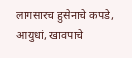लागसारच हुसेनाचे कपडे, आयुधां, खावपाचे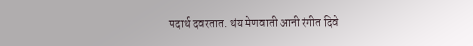पदार्थ दवरतात. थंय मेणवाती आनी रंगीत दिवे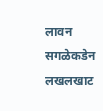लावन सगळेकडेन लखलखाट